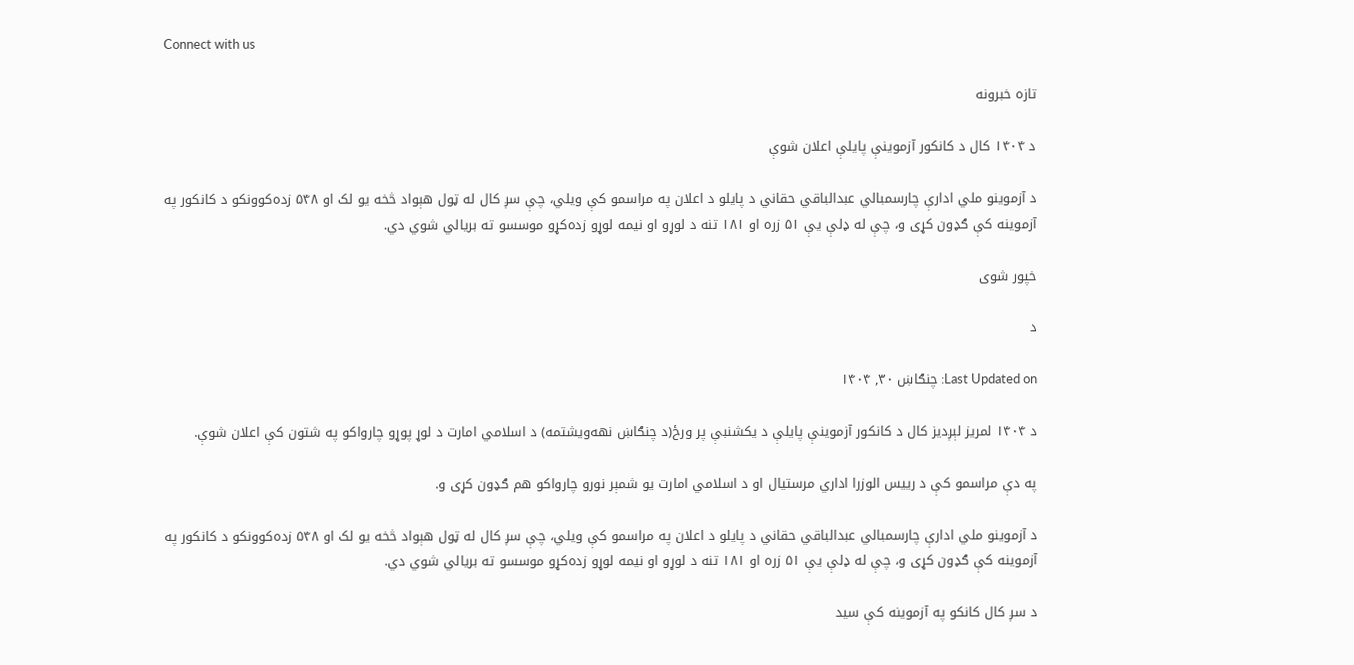Connect with us

تازه خبرونه

د ۱۴۰۴ کال د کانکور آزموینې پایلې اعلان شوې

د آزموینو ملي ادارې چارسمبالي عبدالباقي حقاني د پایلو د اعلان په مراسمو کې ویلي، چې سږ کال له ټول هېواد څخه یو لک او ۵۴۸ زده‌کوونکو د کانکور په آزموینه کې ګډون کړی و، چې له ډلې یې ۵۱ زره او ۱۸۱ تنه د لوړو او نیمه لوړو زده‌کړو موسسو ته بریالي شوي دي.

خپور شوی

د

Last Updated on: چنګاښ ۳۰, ۱۴۰۴

د ۱۴۰۴ لمریز لېږدیز کال د کانکور آزموینې پایلې د یکشنبې پر ورځ(د چنګاښ نهه‌ویشتمه) د اسلامي امارت د لوړ پوړو چارواکو په شتون کې اعلان شوې.

په دې مراسمو کې د رییس الوزرا اداري مرستیال او د اسلامي امارت یو شمېر نورو چارواکو هم ګډون کړی و.

د آزموینو ملي ادارې چارسمبالي عبدالباقي حقاني د پایلو د اعلان په مراسمو کې ویلي، چې سږ کال له ټول هېواد څخه یو لک او ۵۴۸ زده‌کوونکو د کانکور په آزموینه کې ګډون کړی و، چې له ډلې یې ۵۱ زره او ۱۸۱ تنه د لوړو او نیمه لوړو زده‌کړو موسسو ته بریالي شوي دي.

د سږ کال کانکو په آزموینه کې سید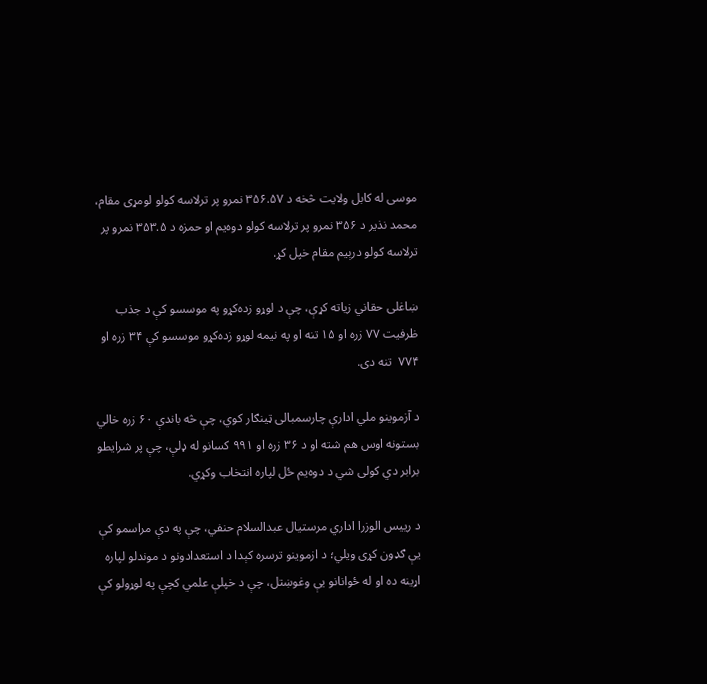موسی له کابل ولایت څخه د ۳۵۶.۵۷ نمرو پر ترلاسه کولو لومړی مقام، محمد نذیر د ۳۵۶ نمرو پر ترلاسه کولو دوه‌یم او حمزه د ۳۵۳.۵ نمرو پر ترلاسه کولو درېیم مقام خپل کړ.

ښاغلی حقاني زیاته کړې، چې د لوړو زده‌کړو په موسسو کې د جذب ظرفیت ۷۷ زره او ۱۵ تنه او په نیمه لوړو زده‌کړو موسسو کې ۳۴ زره او ۷۷۴  تنه دی.

د آزموینو ملي ادارې چارسمبالی ټینګار کوي، چې څه باندې ۶۰ زره خالي بستونه اوس هم شته او د ۳۶ زره او ۹۹۱ کسانو له ډلې، چې پر شرایطو برابر دي کولی شي د دوه‌یم ځل لپاره انتخاب وکړي.

د رییس الوزرا اداري مرستیال عبدالسلام حنفي، چې په دې مراسمو کې یې ګډون کړی ویلي؛ د ازموینو ترسره کېدا د استعدادونو د موندلو لپاره اړینه ده او له ځوانانو یې وغوښتل، چې د خپلې علمي کچې په لوړولو کې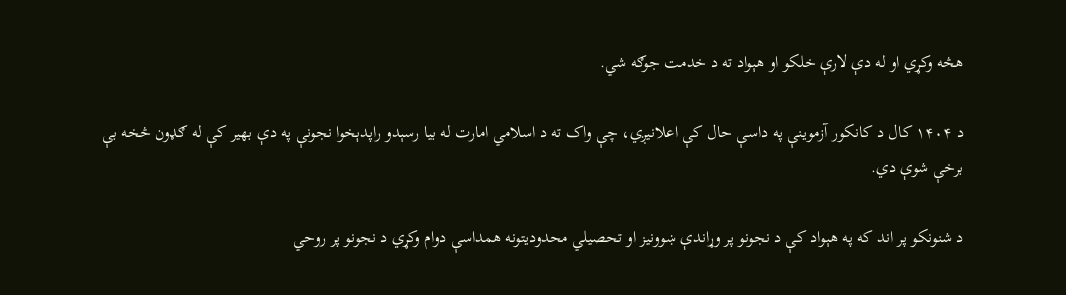هڅه وکړي او له دې لارې خلکو او هېواد ته د خدمت جوګه شي.

د ۱۴۰۴ کال د کانکور آزموینې په داسې حال کې اعلانیږي، چې واک ته د اسلامي امارت له بیا رسېدو راپدېخوا نجونې په دې بهیر کې له ګډون څخه بې برخې شوې دي.

د شنونکو پر اند که په هېواد کې د نجونو پر وړاندې ښوونیز او تحصیلي محدودیتونه همداسې دوام وکړي د نجونو پر روحي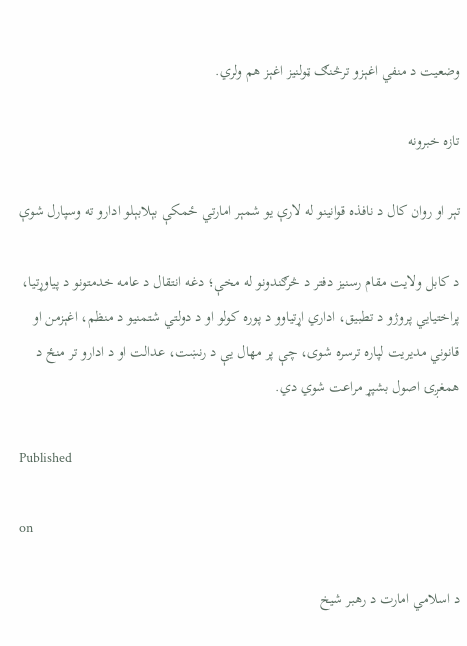وضعیت د منفي اغېزو ترڅنګ ټولنیز اغېز هم ولري.

تازه خبرونه

تېر او روان کال د نافذه قوانینو له لارې یو شمېر امارتي ځمکې بېلابېلو ادارو ته وسپارل شوې

د کابل ولایت مقام رسنیز دفتر د څرګندونو له مخې؛ دغه انتقال د عامه خدمتونو د پیاوړتیا، پراختیايي پروژو د تطبیق، اداري اړتیاوو د پوره کولو او د دولتي شتمنیو د منظم، اغېزمن او قانوني مدیریت لپاره ترسره شوی، چې پر مهال یې د رنښت، عدالت او د ادارو تر منځ د همغږۍ اصول بشپړ مراعت شوي دي.

Published

on

د اسلامي امارت د رهبر شيخ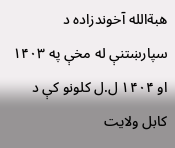هبة‌الله آخوندزاده د سپارښتنې له مخې په ۱۴۰۳ او ۱۴۰۴ ل.ل کلونو کې د کابل ولايت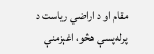مقام او د اراضي ریاست د پرله‌پسې هڅو، اغېزمنې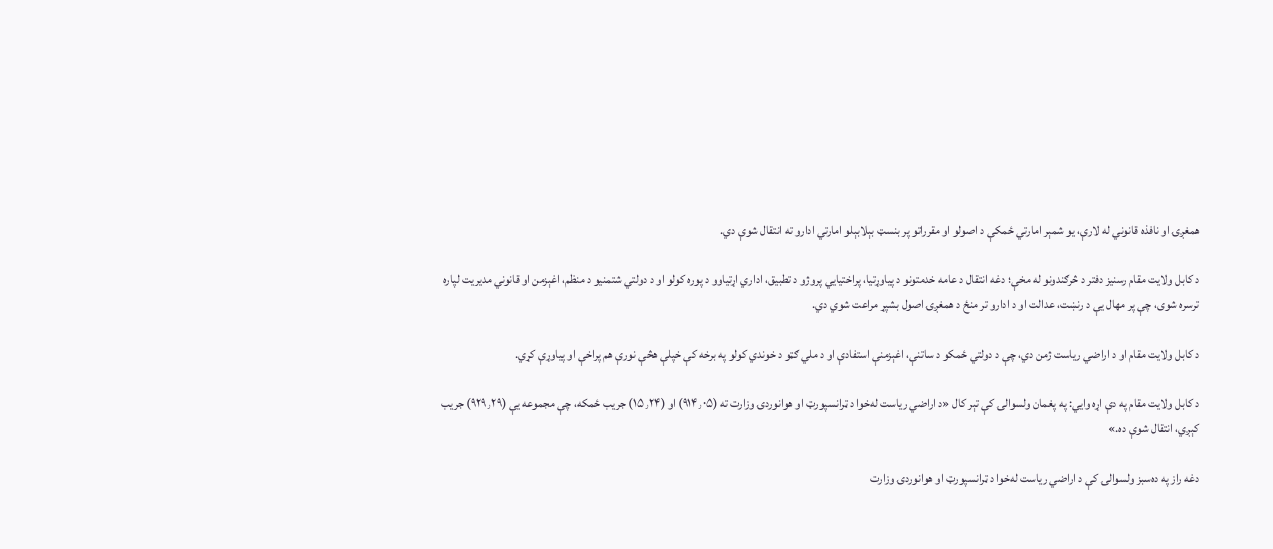همغږۍ او نافذه قانوني له لارې، یو شمېر امارتي ځمکې د اصولو او مقرراتو پر بنسټ بېلابېلو امارتي ادارو ته انتقال شوې دي.

د کابل ولایت مقام رسنیز دفتر د څرګندونو له مخې؛ دغه انتقال د عامه خدمتونو د پیاوړتیا، پراختیايي پروژو د تطبیق، اداري اړتیاوو د پوره کولو او د دولتي شتمنیو د منظم، اغېزمن او قانوني مدیریت لپاره ترسره شوی، چې پر مهال یې د رنښت، عدالت او د ادارو تر منځ د همغږۍ اصول بشپړ مراعت شوي دي.

د کابل ولایت مقام او د اراضي ریاست ژمن دي، چې د دولتي ځمکو د ساتنې، اغېزمنې استفادې او د ملي ګټو د خوندي کولو په برخه کې خپلې هڅې نورې هم پراخې او پیاوړې کړي.

د کابل ولایت مقام په دې اړه وایي: په پغمان ولسوالۍ کې تېر کال «د اراضي ریاست له‌خوا د ټرانسپورټ او هوانوردۍ وزارت ته (۹۱۴٫۰۵) او (۱۵٫۲۴) جریب ځمکه، چې مجموعه یې (۹۲۹٫۲۹) جریب کېږي، انتقال شوې ده.»

دغه راز په ده‌سبز ولسوالۍ کې د اراضي ریاست له‌خوا د ټرانسپورټ او هوانوردۍ وزارت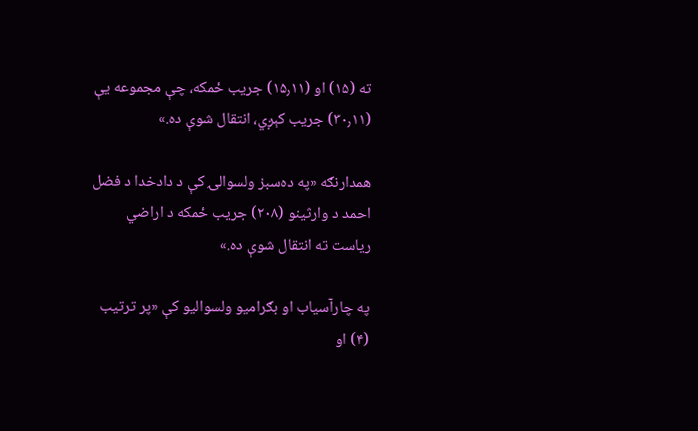ته (۱۵) او (۱۵٫۱۱) جریب ځمکه، چې مجموعه یې (۳۰٫۱۱) جریب کېږي، انتقال شوې ده.»

همدارنګه «په ده‌سبز ولسوالۍ کې د دادخدا د فضل احمد د وارثینو (۲۰۸) جریب ځمکه د اراضي ریاست ته انتقال شوې ده.»

په چارآسیاب او بګرامیو ولسوالیو کې «پر ترتیب (۴) او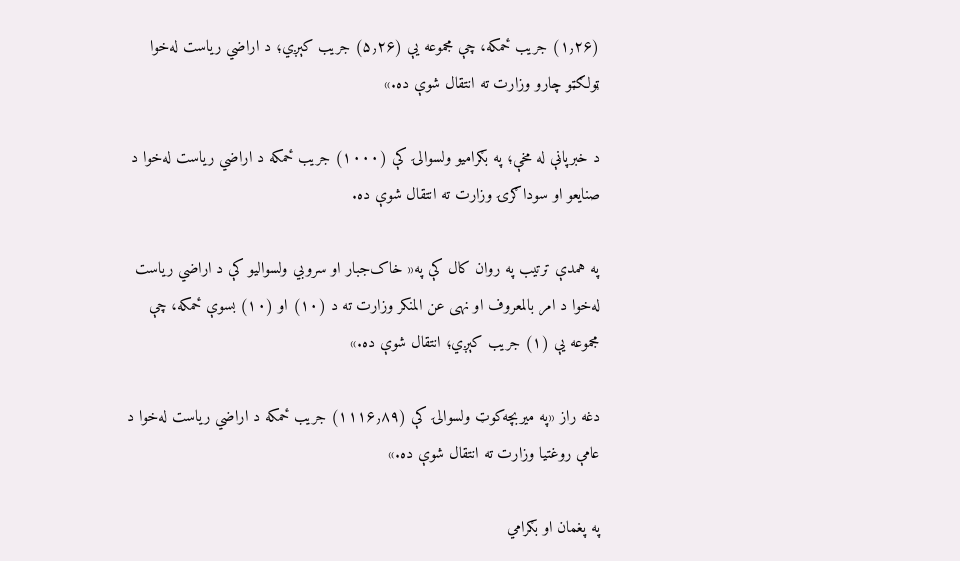(۱٫۲۶) جریب ځمکه، چې مجموعه یې (۵٫۲۶) جریب کېږي؛ د اراضي ریاست له‌خوا ټولګټو چارو وزارت ته انتقال شوې ده.»

د خبرپاڼې له مخې؛ په بګرامیو ولسوالۍ کې (۱۰۰۰) جریب ځمکه د اراضي ریاست له‌خوا د صنایعو او سوداګرۍ وزارت ته انتقال شوې ده.

په همدې ترتیب په روان کال کې په« خاک‌جبار او سروبي ولسوالیو کې د اراضي ریاست له‌خوا د امر بالمعروف او نهی عن المنکر وزارت ته د (۱۰) او (۱۰) بسوې ځمکه، چې مجموعه یې (۱) جریب کېږي؛ انتقال شوې ده.»

دغه راز «په میربچه‌کوټ ولسوالۍ کې (۱۱۱۶٫۸۹) جریب ځمکه د اراضي ریاست له‌خوا د عامې روغتیا وزارت ته انتقال شوې ده.»

په پغمان او بګرامي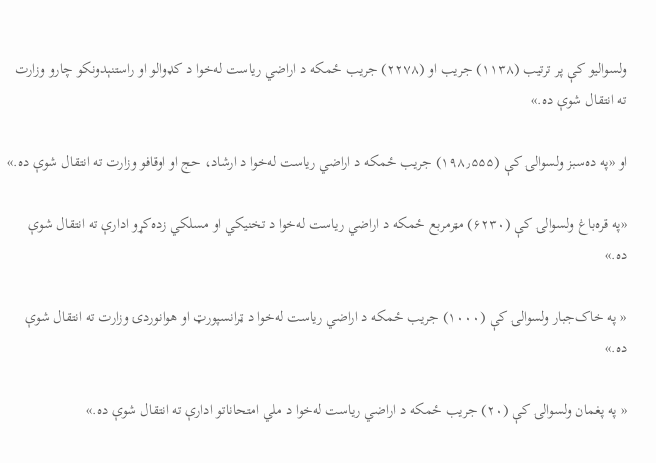ولسوالیو کې پر ترتیب (۱۱۳۸) جریب او (۲۲۷۸) جریب ځمکه د اراضي ریاست له‌خوا د کډوالو او راستنېدونکو چارو وزارت ته انتقال شوې ده.»

او «په ده‌سبز ولسوالۍ کې (۱۹۸٫۵۵۵) جریب ځمکه د اراضي ریاست له‌خوا د ارشاد، حج او اوقافو وزارت ته انتقال شوې ده.»

«په قره‌باغ ولسوالۍ کې (۶۲۳۰) مټرمربع ځمکه د اراضي ریاست له‌خوا د تخنیکي او مسلکي زده‌کړو ادارې ته انتقال شوې ده.»

« په خاک‌جبار ولسوالۍ کې (۱۰۰۰) جریب ځمکه د اراضي ریاست له‌خوا د ټرانسپورټ او هوانوردۍ وزارت ته انتقال شوې ده.»

« په پغمان ولسوالۍ کې (۲۰) جریب ځمکه د اراضي ریاست له‌خوا د ملي امتحاناتو ادارې ته انتقال شوې ده.»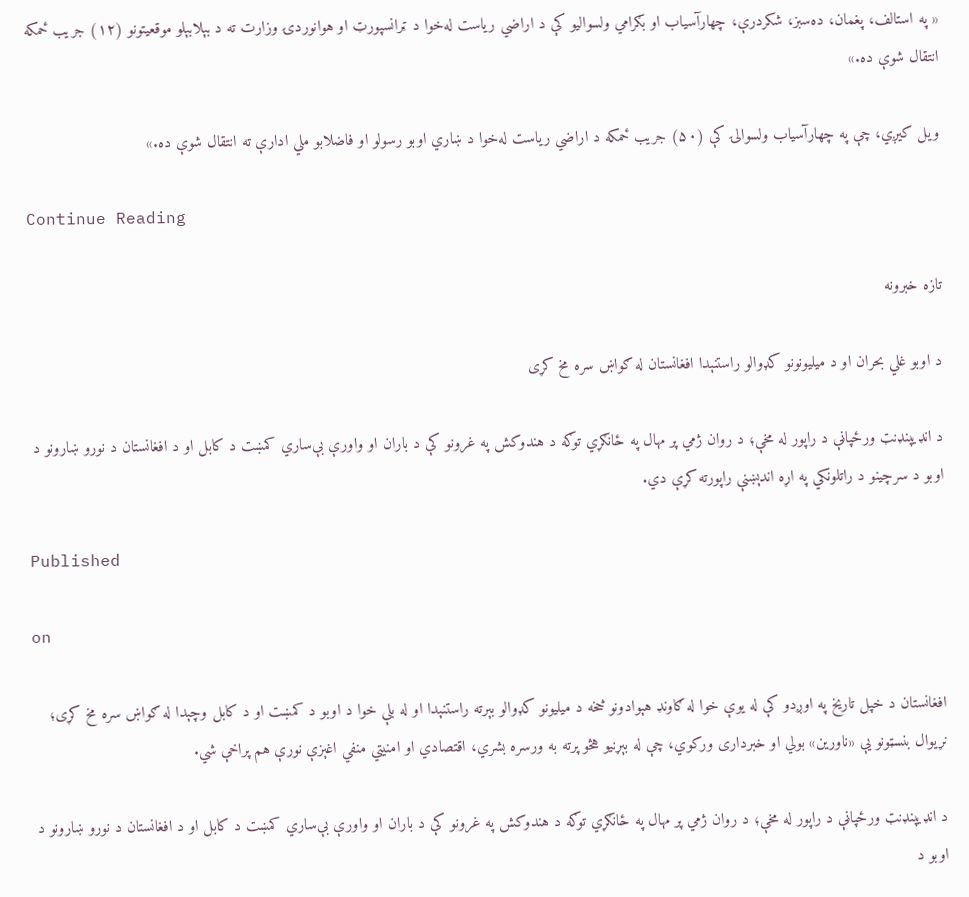« په استالف، پغمان، ده‌سبز، شکردرې، چهارآسیاب او بګرامي ولسوالیو کې د اراضي ریاست له‌خوا د ټرانسپورټ او هوانوردۍ وزارت ته د بېلابېلو موقعیتونو (۱۲) جریب ځمکه انتقال شوې ده.»

ویل کیږي، چې په چهارآسیاب ولسوالۍ کې (۵۰) جریب ځمکه د اراضي ریاست له‌خوا د ښاري اوبو رسولو او فاضلابو ملي ادارې ته انتقال شوې ده.»

Continue Reading

تازه خبرونه

د اوبو غلي بحران او د میلیونونو کډوالو راستنېدا افغانستان له ګواښ سره مخ کړی

د انډیپنډنټ ورځپاڼې د راپور له مخې؛ د روان ژمي پر مهال په ځانګړي توګه د هندوکش په غرونو کې د باران او واورې بې‌ساري کمښت د کابل او د افغانستان د نورو ښارونو د اوبو د سرچینو د راتلونکي په اړه اندېښنې راپورته کړې دي.

Published

on

افغانستان د خپل تاریخ په اوږدو کې له یوې خوا له ګاونډ هېوادونو څخه د میلیونو کډوالو بېرته راستنېدا او له بلې خوا د اوبو د کمښت او د کابل وچېدا له ګواښ سره مخ کړی؛ نړیوال بنسټونو یې «ناورین» بولي او خبرداری ورکوي، چې له بېړنیو هڅو پرته به ورسره بشري، اقتصادي او امنیتي منفي اغېزې نورې هم پراخې شي.

د انډیپنډنټ ورځپاڼې د راپور له مخې؛ د روان ژمي پر مهال په ځانګړي توګه د هندوکش په غرونو کې د باران او واورې بې‌ساري کمښت د کابل او د افغانستان د نورو ښارونو د اوبو د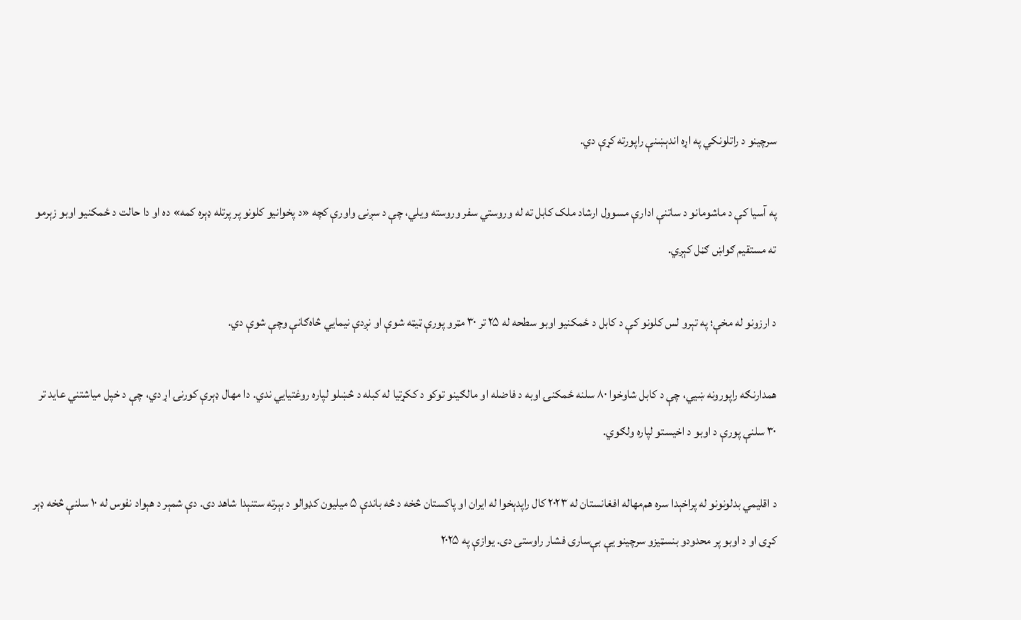سرچینو د راتلونکي په اړه اندېښنې راپورته کړې دي.

په آسیا کې د ماشومانو د ساتنې ادارې مسوول ارشاد ملک کابل ته له وروستي سفر وروسته ویلي، چې د سږنۍ واورې کچه «د پخوانیو کلونو پر پرتله ډېره کمه» ده او دا حالت د ځمکنیو اوبو زېرمو ته مستقیم ګواښ ګڼل کېږي.

د ارزونو له مخې؛ په تېرو لس کلونو کې د کابل د ځمکنیو اوبو سطحه له ۲۵ تر ۳۰ مټرو پورې ټیټه شوې او نږدې نیمایي څاه‌ګانې وچې شوې دي.

همدارنګه راپورونه ښيي، چې د کابل شاوخوا ۸۰ سلنه ځمکنۍ اوبه د فاضله او مالګینو توکو د ککړتیا له کبله د څښلو لپاره روغتیایي ندي. دا مهال ډېرې کورنۍ اړ دي، چې د خپل میاشتني عاید تر ۳۰ سلنې پورې د اوبو د اخیستو لپاره ولګوي.

د اقلیمي بدلونونو له پراخېدا سره هم‌مهاله افغانستان له ۲۰۲۳ کال راپدېخوا له ایران او پاکستان څخه د څه باندې ۵ میلیون کډوالو د بېرته ستنېدا شاهد دی. دې شمېر د هېواد نفوس له ۱۰ سلنې څخه ډېر کړی او د اوبو پر محدودو بنسټیزو سرچینو یې بې‌ساری فشار راوستی دی. یوازې په ۲۰۲۵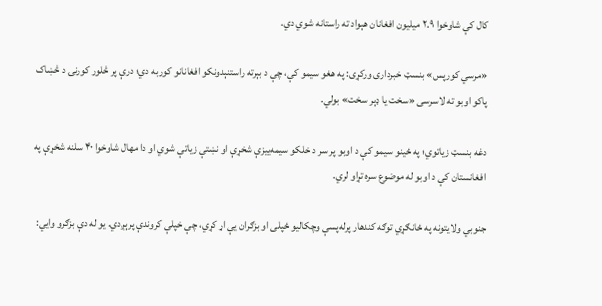کال کې شاوخوا ۲.۹ میلیون افغانان هېواد ته راستانه شوي دي.

«مرسي کورپس» بنسټ خبرداری ورکړی: په هغو سیمو کې، چې د بېرته راستنېدونکو افغانانو کوربه دي؛ درې ‌پر‌ څلور کورنۍ د څښاک پاکو اوبو ته لاسرسی «سخت یا ډېر سخت» بولي.

دغه بنسټ زیاتوي؛ په ځینو سیمو کې د اوبو پر سر د خلکو سیمه‌ییزې شخړې او نښتې زیاتې شوي او دا مهال شاوخوا ۴۰ سلنه شخړې په افغانستان کې د اوبو له موضوع سره تړاو لري.

جنوبي ولایتونه په ځانګړي توګه کندهار پرله‌پسې وچکالیو ځپلی او بزګران یې اړ کړي، چې خپلې کروندې پرېږدي. یو له دې بزګرو وايي: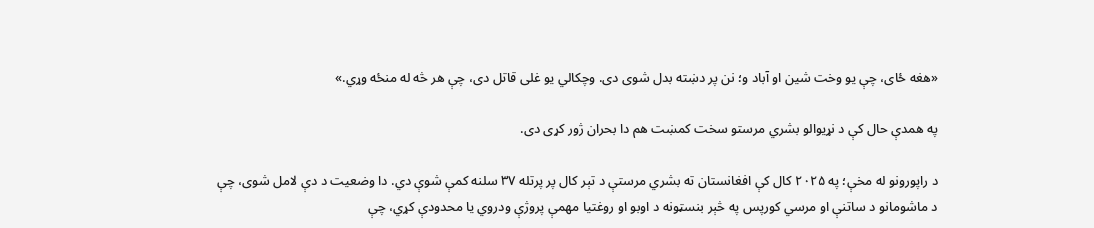«هغه ځای، چې یو وخت شین او آباد و؛ نن پر دښته بدل شوی دی. وچکالي یو غلی قاتل دی، چې هر څه له منځه وړي.»

په همدې حال کې د نړیوالو بشري مرستو سخت کمښت هم دا بحران ژور کړی دی.

د راپورونو له مخې؛ په ۲۰۲۵ کال کې افغانستان ته بشري مرستې د تېر کال پر پرتله ۳۷ سلنه کمې شوې دي. دا وضعیت د دې لامل شوی، چې د ماشومانو د ساتنې او مرسي کورپس په څېر بنسټونه د اوبو او روغتیا مهمې پروژې ودروي یا محدودې کړي، چې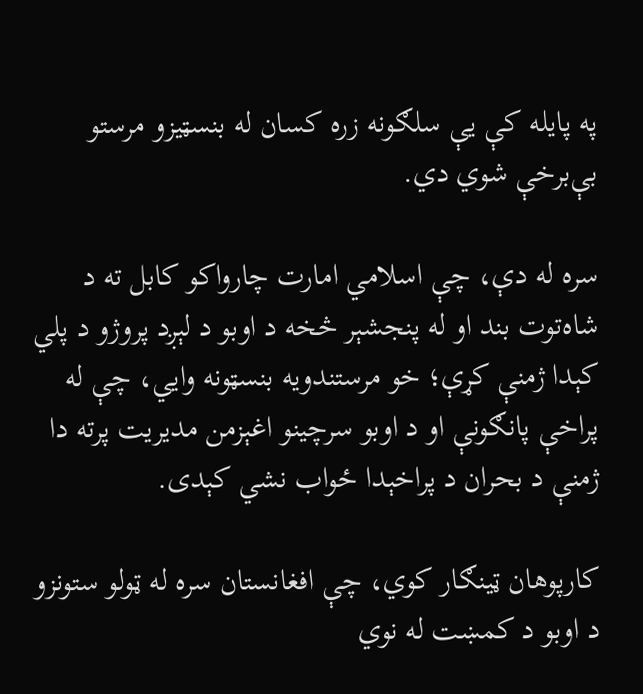په پایله کې یې سلګونه زره کسان له بنسټیزو مرستو بې‌برخې شوي دي.

سره له دې، چې اسلامي امارت چارواکو کابل ته د شاه‌توت بند او له پنجشېر څخه د اوبو د لېږد پروژو د پلي کېدا ژمنې کړې؛ خو مرستندویه بنسټونه وایي، چې له پراخې پانګونې او د اوبو سرچینو اغېزمن مدیریت پرته دا ژمنې د بحران د پراخېدا ځواب نشي کېدی.

کارپوهان ټینګار کوي، چې افغانستان سره له ټولو ستونزو د اوبو د کمښت له نوي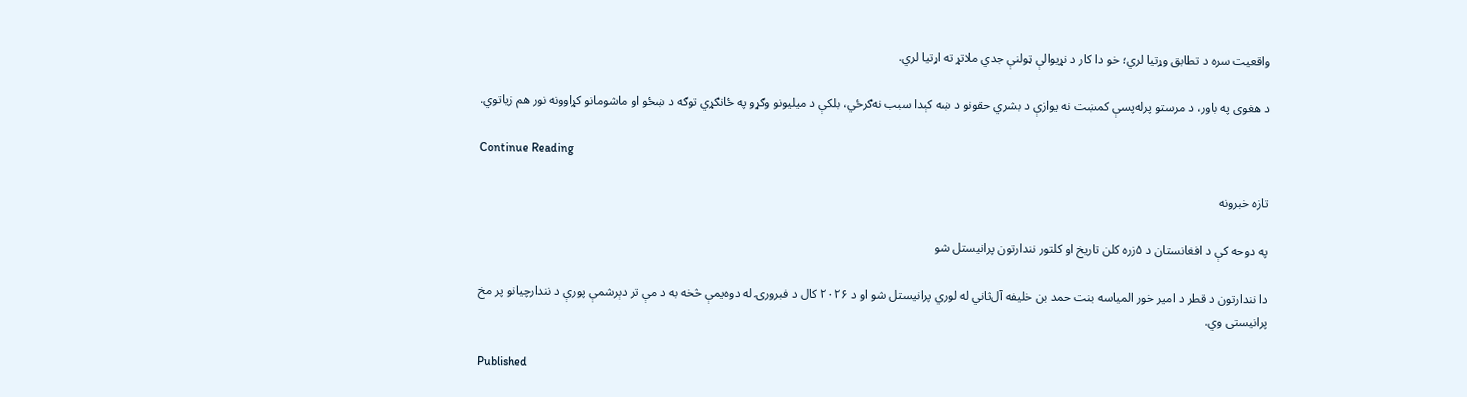واقعیت سره د تطابق وړتیا لري؛ خو دا کار د نړیوالې ټولنې جدي ملاتړ ته اړتیا لري.

د هغوی په باور، د مرستو پرله‌پسې کمښت نه یوازې د بشري حقونو د ښه کېدا سبب نه‌ګرځي، بلکې د میلیونو وګړو په ځانګړي توګه د ښځو او ماشومانو کړاوونه نور هم زیاتوي.

Continue Reading

تازه خبرونه

په دوحه کې د افغانستان د ۵‌زره کلن تاریخ او کلتور نندارتون پرانیستل شو

دا نندارتون د قطر د امیر خور المیاسه بنت حمد بن خلیفه آل‌ثاني له لوري پرانیستل شو او د ۲۰۲۶ کال د فبرورۍ له دوه‌یمې څخه به د مې تر دېرشمې پورې د نندارچیانو پر مخ پرانیستی وي.

Published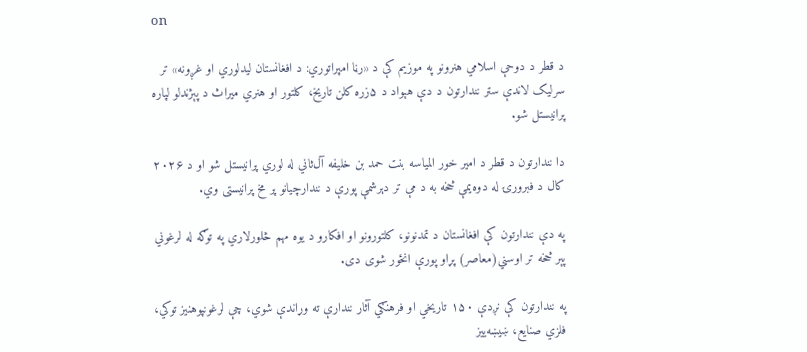on

د قطر د دوحې اسلامي هنرونو په موزیم کې د «رڼا امپراتوري: د افغانستان لیدلوري او غږونه» تر سرلیک لاندې ستر نندارتون د دې هېواد د ۵‌زره کلن تاریخ، کلتور او هنري میراث د پېژندلو لپاره پرانیستل شو.

دا نندارتون د قطر د امیر خور المیاسه بنت حمد بن خلیفه آل‌ثاني له لوري پرانیستل شو او د ۲۰۲۶ کال د فبرورۍ له دوه‌یمې څخه به د مې تر دېرشمې پورې د نندارچیانو پر مخ پرانیستی وي.

په دې نندارتون کې افغانستان د تمدنونو، کلتورونو او افکارو د یوه مهم څلورلاري په توګه له لرغوني پېر څخه تر اوسني(معاصر) پړاو پورې انځور شوی دی.

په نندارتون کې نږدې ۱۵۰ تاریخي او فرهنګي آثار نندارې ته وړاندې شوي، چې لرغونپوهنیز توکي، فلزي صنایع، ښیښه‌ییز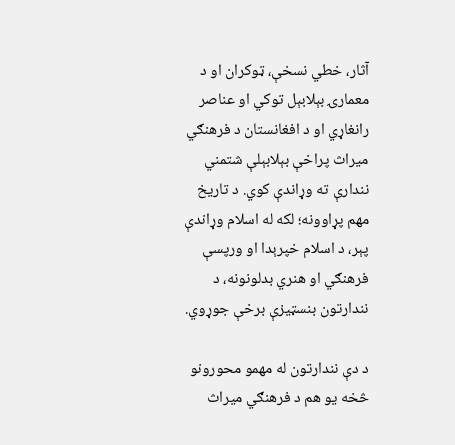آثار، خطي نسخې، ټوکران او د معمارۍ بېلابېل توکي او عناصر رانغاړي او د افغانستان د فرهنګي میراث پراخې بېلابېلې شتمني نندارې ته وړاندې کوي. د تاریخ مهم پړاوونه؛ لکه له اسلام وړاندې پېر، د اسلام خپرېدا او ورپسې فرهنګي او هنري بدلونونه، د نندارتون بنسټیزې برخې جوړوي.

د دې نندارتون له مهمو محورونو څخه یو هم د فرهنګي میراث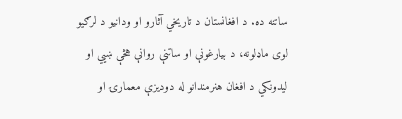ساتنه ده. د افغانستان د تاریخي آثارو او ودانیو د لرګيو لوی ماډلونه، د بیارغونې او ساتنې روانې هڅې ښيي او لیدونکي د افغان هنرمندانو له دودیزې معمارۍ او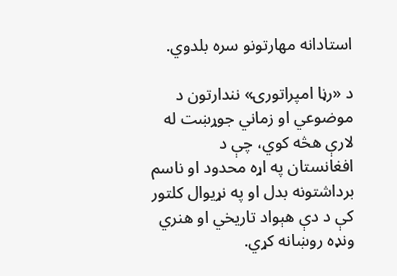استادانه مهارتونو سره بلدوي.

د «رڼا امپراتورۍ» نندارتون د موضوعي او زماني جوړښت له لارې هڅه کوي، چې د افغانستان په اړه محدود او ناسم برداشتونه بدل او په نړیوال کلتور کې د دې هېواد تاریخي او هنري ونډه روښانه کړي.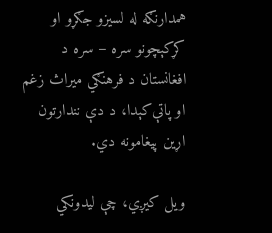همدارنګه له لسیزو جګړو او کړکېچونو سره – سره د افغانستان د فرهنګي میراث زغم او پاتې‌کېدا، د دې نندارتون اړین پیغامونه دي.

ویل کیږي، چې لیدونکي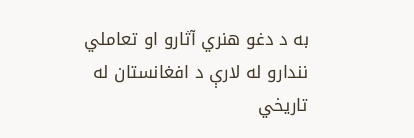به د دغو هنري آثارو او تعاملي نندارو له لارې د افغانستان له تاریخي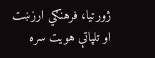ژورتیا، فرهنګي ارزښت او تلپاتې هویت سره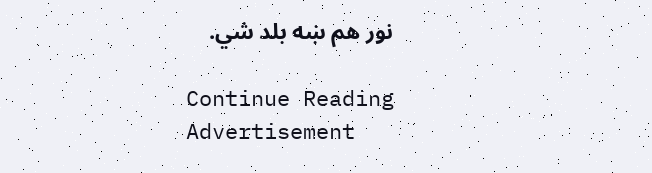نور هم ښه بلد شي.

Continue Reading
Advertisement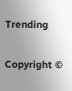Trending

Copyright ©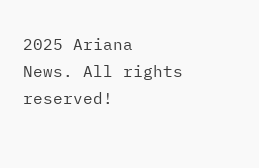2025 Ariana News. All rights reserved!